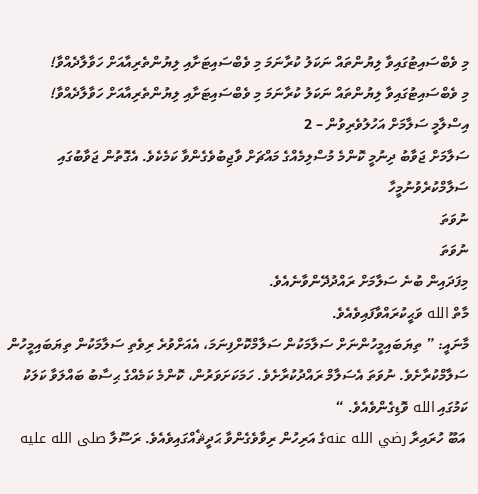މި ވެބްސައިޓުގައިވާ ލިޔުންތައް ނަކަލު ކުރާނަމަ މި ވެބްސައިޓަށާއި ލިޔުންތެރިއާއަށް ހަވާލާދެއްވާ!
މި ވެބްސައިޓުގައިވާ ލިޔުންތައް ނަކަލު ކުރާނަމަ މި ވެބްސައިޓަށާއި ލިޔުންތެރިއާއަށް ހަވާލާދެއްވާ!
އިސްލާމީ ސަލާމަށް އަހުލުވެރިވުން – 2
ސަލާމަށް ޖަވާބު ދިނުމީ ކޮންމެ މުސްލިމެއްގެ މައްޗަށް ވާޖިބުވެގެންވާ ކަމެކެވެ. އެގޮތުން ޖަވާބުގައި ސަލާމްކުރެވުނުމީހާ
ނުވަތަ
ނުވަތަ
މިފަދައިން ބުނެ ސަލާމަށް ރައްދުދޭންވާނެއެވެ.
މާތް الله ވަޙީކުރައްވާފައިވެއެވެ.
މާނައީ: ” ތިޔަބައިމީހުންނަށް ސަލާމަކުން ސަލާމްކޮށްފިނަމަ، އެއަށްވުރެ ރިވެތި ސަލާމަކުން ތިޔަބައިމީހުން ސަލާމްކުރާށެވެ. ނުވަތަ އެސަލާމް ރައްދުކުރާށެވެ. ހަމަކަށަވަރުން، ކޮންމެ ކަމެއްގެ ޙިސާބު ބައްލަވާ ކަލަކު ކަމުގައި الله ވޮޑިގެންވެއެވެ. “
 އަބޫ ހުރައިރާ رضي الله عنهގެ އަރިހުން ރިވާވެގެންވާ ޙަދީޘެއްގައިވެއެވެ. ރަސޫލާ صلى الله عليه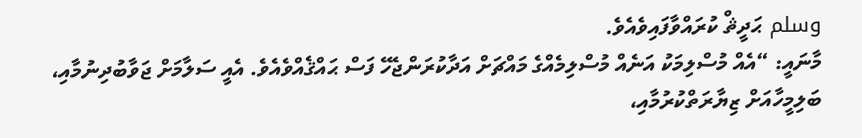وسلم ޙަދީޘް ކުރައްވާފައިވެއެވެ.
މާނައީ: “އެއް މުސްލިމަކު އަނެއް މުސްލިމެއްގެ މައްޗަށް އަދާކުރަންޖެހޭ ފަސް ޙައްޤެއްވެއެވެ. އެއީ ސަލާމަށް ޖަވާބުދިނުމާއި، ބަލިމީހާއަށް ޒިޔާރަތްކުރުމާއި،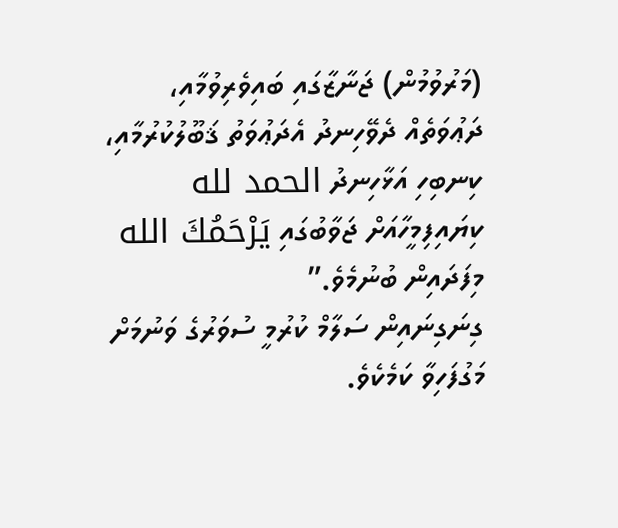(މަރުވުމުން) ޖަނާޒާގައި ބައިވެރިވުމާއި، ދަޢުވަތެއް ދެވޭހިނދު އެދަޢުވަތު ޤަބޫލުކުރުމާއި، ކިނބިހި އަޅާހިނދު الحمد لله ކިޔައިފިމީހާއަށް ޖަވާބުގައި يَرْحَمُكَ الله މިފަދައިން ބުނުމެވެ.”
ގިނަގިނައިން ސަލާމް ކުރުމީ ސުވަރުގެ ވަނުމަށް މަގުފަހިވާ ކަމެކެވެ.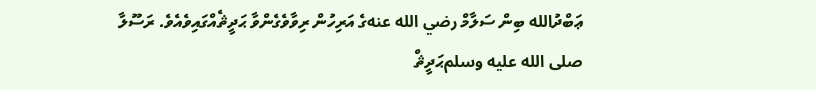ޢަބްދުالله ބިން ސަލާމް رضي الله عنهގެ އަރިހުން ރިވާވެގެންވާ ޙަދީޘެއްގައިވެއެވެ. ރަސޫލާ صلى الله عليه وسلمޙަދީޘް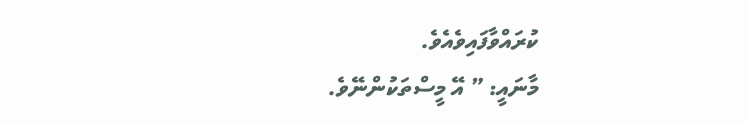ކުރައްވާފައިވެއެވެ.
މާނައީ: ” އޭ މީސްތަކުންނޭވެ.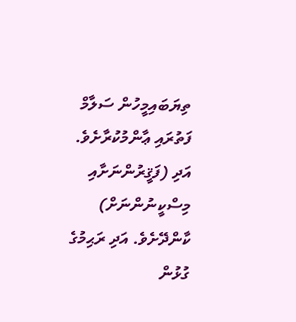ތިޔަބައިމީހުން ސަލާމް ފަތުރައި ޢާންމުކުރާށެވެ. އަދި (ފަޤީރުންނަށާއި މިސްކީނުންނަށް) ކާންދޭށެވެ. އަދި ރަޙިމުގެ ގުޅުން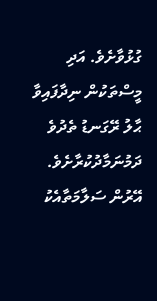ގުޅުވާށެވެ. އަދި މީސްތަކުން ނިދާފައިވާ ޙާލު ރޭގަނޑު ތެދުވެ ދަމުނަމާދުކުރާށެވެ. އޭރުން ސަލާމަތާއެކު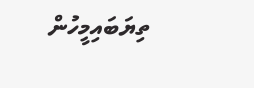ތިޔަބައިމީހުން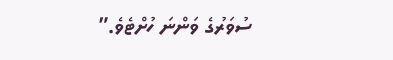ސުވަރުގެ ވަންނަ ހުށްޓެވެ.”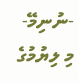-ނުނިމޭ-
މި ލިޔުމުގެ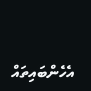އެހެންބައިތައް